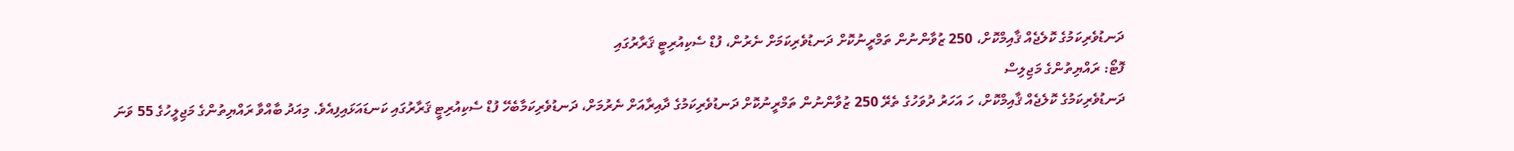ދަނޑުވެރިކަމުގެ ކޮލެޖެއް ޤާއިމްކޮށް، 250 ޒުވާންނުން ތަމްރީނުކޮށް ދަނޑުވެރިކަމަށް ނެރުން، ފުޑް ސެކިއުރިޓީ ޤަރާރުގައި
ފޮޓޯ: ރައްޔިތުންގެ މަޖިލިސް
ދަނޑުވެރިކަމުގެ ކޮލެޖެއް ޤާއިމްކޮށް، ހަ އަހަރު ދުވަހުގެ ތެރޭ 250 ޒުވާންނުން ތަމްރީނުކޮށް ދަނޑުވެރިކަމުގެ ދާއިރާއަށް ނެރުމަށް، ދަނޑުވެރިކަމާބެހޭ ފުޑް ސެކިއުރިޓީ ޤަރާރުގައި ކަނޑައަޅައިފިއެވެ. މިއަދު ބާއްވާ ރައްޔިތުންގެ މަޖިލީހުގެ 55 ވަނަ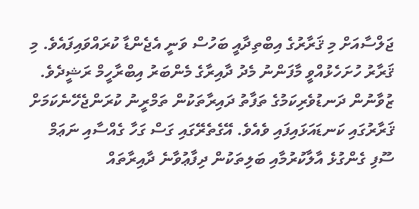ޖަލްސާއަށް މި ޤަރާރުގެ އިބްތިދާއީ ބަހުސް ވަނީ އެޖެންޑާ ކުރައްވައިފައެވެ. މި ޤަރާރު ހުށަހެޅުއްވީ މާފަންނު މެދު ދާއިރާގެ މެންބަރު އިބްރާހީމް ރަޝީދެވެ.
ޒުވާނުން ދަނޑުވެރިކަމުގެ ތަފާތު ދައިރާތަކުން ތަމްރީނު ކުރަންޖެހޭނެކަމަށް ޤަރާރުގައި ކަނޑައަޅައިފައި ވެއެވެ. އޭގެތެރޭގައި ގަސް ގަހާ ގެއްސާއި ނަޢަމް ސޫފި ގެންގުޅެ އާލާކުރުމާއި ބަލިތަކުން ދިފާޢުވާނެ ދާއިރާތައް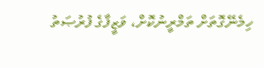ހިމެނޭގޮތަށް ތަމްރީނުކޮށް، ވަޒީފާގެ ފުރުޞަތު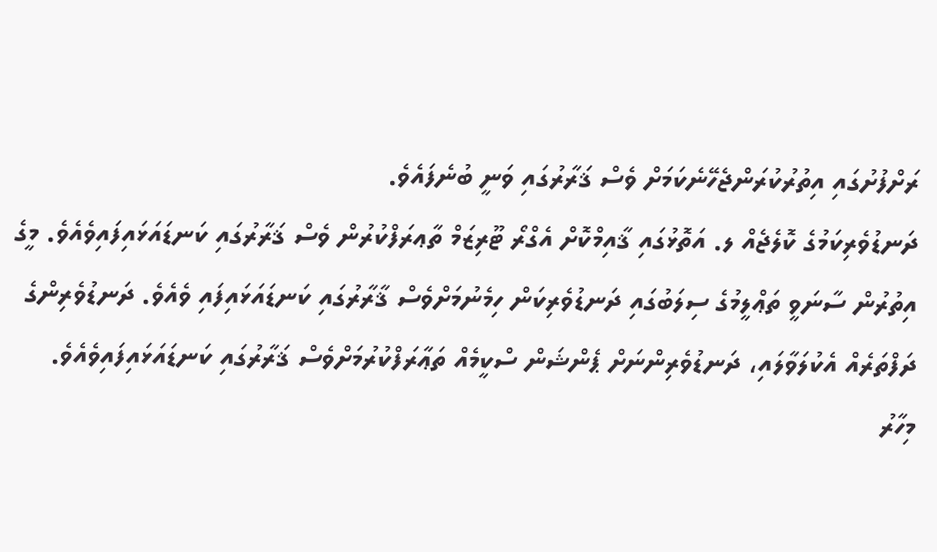ރަށްފުށުގައި އިތުރުކުރަންޖެހޭނެކަމަށް ވެސް ޤަރާރުގައި ވަނީ ބުނެފައެވެ.
ދަނޑުވެރިކަމުގެ ކޮލެޖެއް ލ. އަތޮޅުގައި ޤާއިމްކޮށް އެގްރޯ ޓޫރިޒަމް ތާޢރަފްކުރުން ވެސް ޤަރާރުގައި ކަނޑައަޅައިފައިވެއެވެ. މީގެ އިތުރުން ސާނަވީ ތަޢްލީމުގެ ސިލަބުގައި ދަނޑުވެރިކަން ހިމެނުމަށްވެސް ޤާރާރުގައި ކަނޑައަޅައިފައި ވެއެވެ. ދަނޑުވެރިންގެ ދަފްތަރެއް އެކުލަވާލައި، ދަނޑުވެރިންނަށް ޕެންޝަން ސްކީމެއް ތަޢާރަފްކުރުމަށްވެސް ޤަރާރުގައި ކަނޑައަޅައިފައިވެއެވެ.
މިހާރު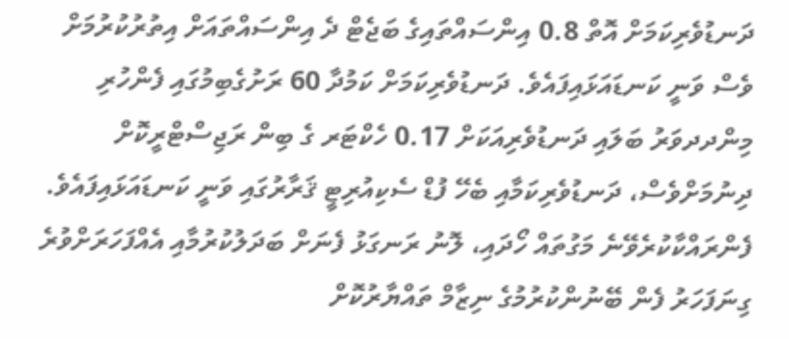ދަނޑުވެރިކަމަށް އޮތް 0.8 އިންސައްތައިގެ ބަޖެޓް ދެ އިންސައްތައަށް އިތުރުކުރުމަށް ވެސް ވަނީ ކަނޑައަޅައިފައެވެ. ދަނޑުވެރިކަމަށް ކަމުދާ 60 ރަށުގެބިމުގައި ފެންހުރި މިންދދވަރު ބަލައި ދަނޑުވެރިއަކަށް 0.17 ހެކްޓަރ ގެ ބިން ރަޖިސްޓްރީކޮށް ދިނުމަށްވެސް، ދަނޑުވެރިކަމާއި ބެހޭ ފުޑް ސެކިއުރިޓީ ޤަރާރުގައި ވަނީ ކަނޑައަޅައިފައެވެ.
ފެންރައްކާކުރެވޭނެ މަގުތައް ހޯދައި، ލޮނު ރަނގަޅު ފެނަށް ބަދަލުކުރުމާއި އެއްފަހަރަށްވުރެ ގިނަފަހަރު ފެން ބޭނުންކުރުމުގެ ނިޒާމް ތައްޔާރުކޮށް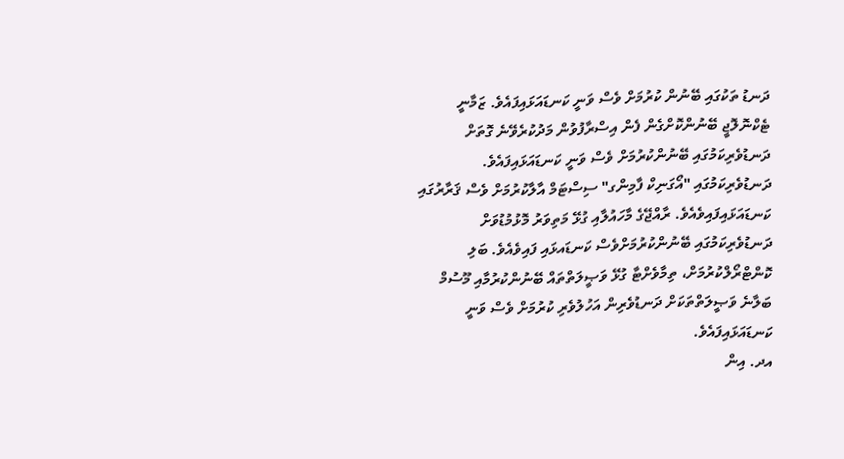ދަނޑު ތަކުގައި ބޭނުން ކުރުމަށް ވެސް ވަނީ ކަނޑައަޅައިފައެވެ. ޒަމާނީ ޓެކްނޮލޮޖީ ބޭނުންކޮށްގެން ފެން އިސްރާފުވުން މަދުކުރެވޭނެ ގޮތަށް ދަނޑުވެރިކަމުގައި ބޭނުންކުރުމަށް ވެސް ވަނީ ކަނޑައަޅައިފައެވެ.
ދަނޑުވެރިކަމުގައި "އޯގަނިކް ފާމިންގ" ސިސްޓަމް އާލާކުރުމަށް ވެސް ޤަރާރުގައި ކަނޑައަޅައިފައިވެއެވެ. ރާއްޖޭގެ މާހައުލާއި ގުޅޭ މަތިވަރު މޮޅުމުޑުވަށް ދަނޑުވެރިކަމުގައި ބޭނުންކުރުމަށްވެސް ކަނޑައޅައި ފައިވެއެވެ. ބަލި ކޮންޓްރޯލްކުރުމަށް، ތިމާވެށްޓާ ގުޅޭ ވަޞީލަތްތައް ބޭނުންކުރުމާއި މޫސުމް ބަލާނެ ވަޞީލަތްތަކަށް ދަނޑުވެރިން އަހުލުވެރި ކުރުމަށް ވެސް ވަނީ ކަނޑައަޅައިފައެވެ.
އދ. އިން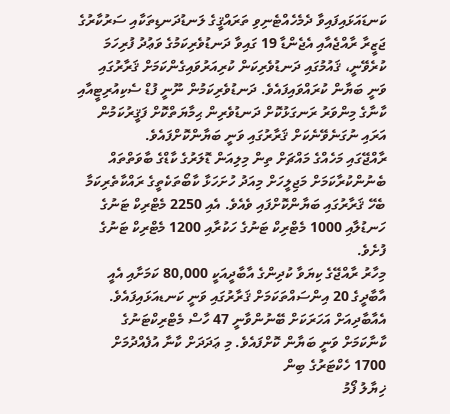ކަނޑައަޅައިފައިވާ ދެމެހެއްޓެނިވި ތަރައްޤީގެ ލަނޑުދަނޑިތަކާއި ސަރުކާރުގެ ޖަޒީރާ ރާއްޖެއާއި އެޖެންޑާ 19 ގައިވާ ދަނޑުވެރިކަމުގެ ވަޢުދު ފުރިހަމަ ކުރެވޭނީ، ޤައުމުގައި ދަނޑުވެރިކަން ކުރިއަރުވައިގެންކަމަށް ޤަރާރުގައި ވަނީ ބަޔާން ކުރައްވައިފައެވެ. ދަނޑުވެރިކަމުން ނޫނީ ފުޑް ސެކިއުރިޓީއާއި ކާނާގެ މިންވަރު ރަނގަޅުކޮށް ދަނޑުވެރިން ޙިމާޔަތްކޮށް ފަޤީރުކަމުން އަރައި ނުގަނެވޭނެކަށް ޤަރާރުގައި ވަނީ ބަޔާންކޮށްފައެވެ.
ރާއްޖޭގައި މަހެއްގެ މައްޗަށް ތިން މިލިއަން ޑޮލަރުގެ ކާޑްގެ ބާވަތްތައް ބެނުންކުރާކަމަށް މަޖިލީހަށް މިއަދު ހުށަހަޅާ ކާބޯތަކެތީގެ ރައްކާތެރިކަމާ ބެހޭ ޤަރާރުގައި ބަޔާންކޮށްފައި ވެއެވެ. އެއި 2250 މެޓްރިކް ޓަނުގެ ހަނޑުލާއި 1000 މެޓްރިކް ޓަނުގެ ހަކުރާއި 1200 މެޓްރިކް ޓަނުގެ ފުށެވެ.
މިހާރު ރާއްޖޭގެ ކިޔަވާ ކުދިންގެ އާބާދީއަކީ 80,000 ކަމަށާއި އެއީ އާބާދީގެ 20 އިންސައްތަކަމަށް ޤަރާރުގައި ވަނީ ކަނޑއަޅައިފައެވެ. އެއާބާދިއަށް އަހަރަކަށް ބޭނުންވާނީ 47 ހާސް މެޓްރިކްޓަނުގެ ކާނާކަމަށް ވަނީ ބަޔާން ކޮށްފައެވެ. މި ޢަދަދަށް ކާނާ އުފެއްދުމަށް 1700 ހެކްޓަރުގެ ބިން
ޚިޔާލު ފޯމު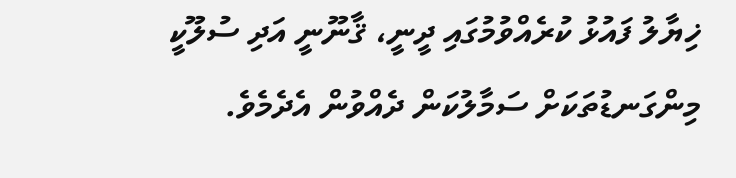ޚިޔާލު ފައުޅު ކުރެއްވުމުގައި ދީނީ، ޤާނޫނީ އަދި ސުލޫކީ މިންގަނޑުތަކަށް ސަމާލުކަން ދެއްވުން އެދެމެވެ.